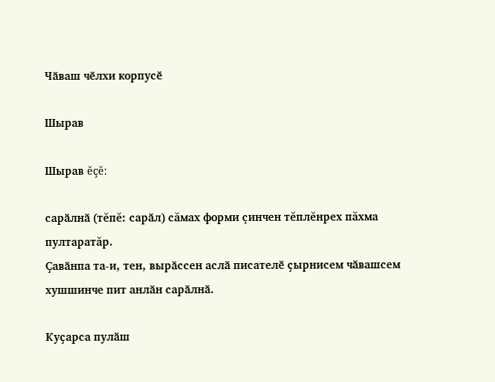Чӑваш чӗлхи корпусӗ

Шырав

Шырав ĕçĕ:

сарӑлнӑ (тĕпĕ: сарӑл) сăмах форми çинчен тĕплĕнрех пăхма пултаратăр.
Ҫавӑнпа та-и, тен, вырӑссен аслӑ писателӗ ҫырнисем чӑвашсем хушшинче пит анлӑн сарӑлнӑ.

Куҫарса пулӑш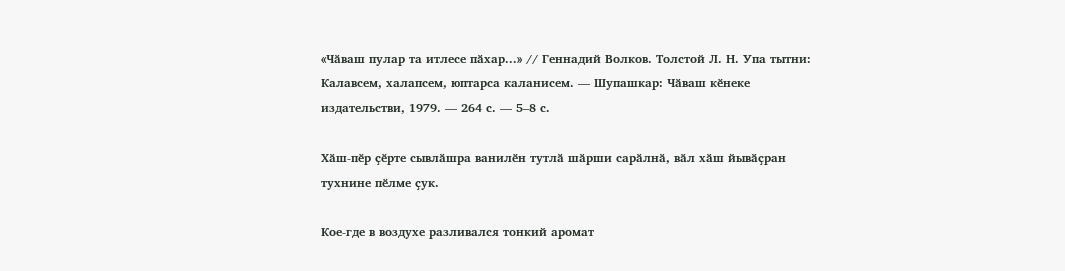«Чӑваш пулар та итлесе пӑхар...» // Геннадий Волков. Толстой Л. Н. Упа тытни: Калавсем, халапсем, юптарса каланисем. — Шупашкар: Чӑваш кӗнеке издательстви, 1979. — 264 с. — 5–8 с.

Хӑш-пӗр ҫӗрте сывлӑшра ванилӗн тутлӑ шӑрши сарӑлнӑ, вӑл хӑш йывӑҫран тухнине пӗлме ҫук.

Кое-где в воздухе разливался тонкий аромат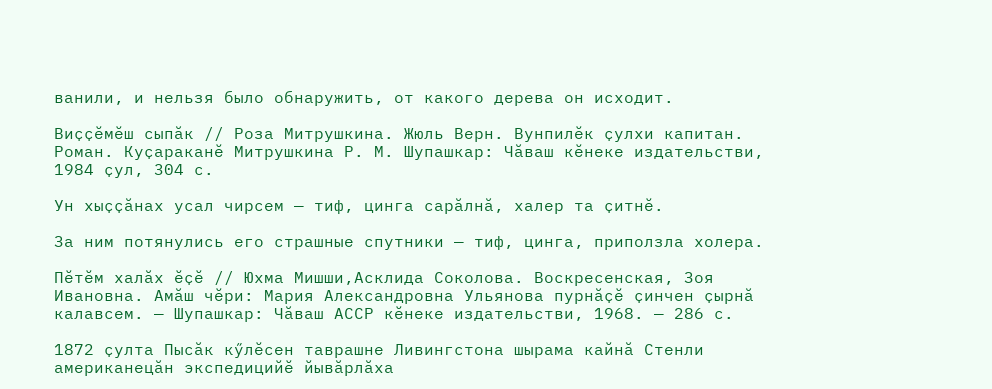ванили, и нельзя было обнаружить, от какого дерева он исходит.

Виҫҫӗмӗш сыпӑк // Роза Митрушкина. Жюль Верн. Вунпилӗк ҫулхи капитан. Роман. Куҫараканӗ Митрушкина Р. М. Шупашкар: Чӑваш кӗнеке издательстви, 1984 ҫул, 304 с.

Ун хыҫҫӑнах усал чирсем — тиф, цинга сарӑлнӑ, халер та ҫитнӗ.

За ним потянулись его страшные спутники — тиф, цинга, приползла холера.

Пӗтӗм халӑх ӗҫӗ // Юхма Мишши,Асклида Соколова. Воскресенская, Зоя Ивановна. Амӑш чӗри: Мария Александровна Ульянова пурнӑҫӗ ҫинчен ҫырнӑ калавсем. — Шупашкар: Чӑваш АССР кӗнеке издательстви, 1968. — 286 с.

1872 ҫулта Пысӑк кӳлӗсен таврашне Ливингстона шырама кайнӑ Стенли американецӑн экспедицийӗ йывӑрлӑха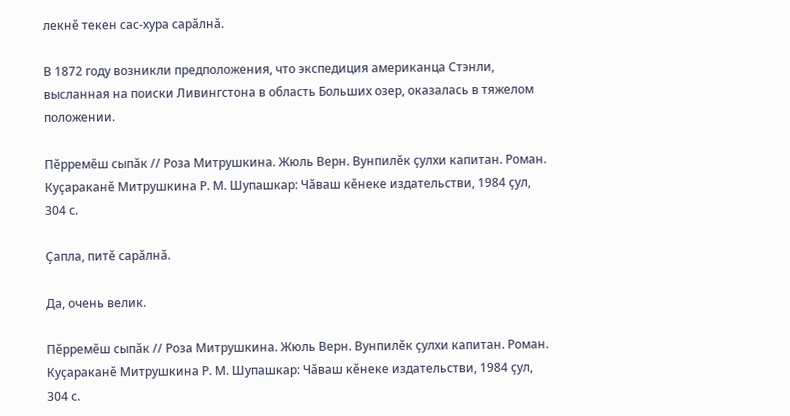лекнӗ текен сас-хура сарӑлнӑ.

В 1872 году возникли предположения, что экспедиция американца Стэнли, высланная на поиски Ливингстона в область Больших озер, оказалась в тяжелом положении.

Пӗрремӗш сыпӑк // Роза Митрушкина. Жюль Верн. Вунпилӗк ҫулхи капитан. Роман. Куҫараканӗ Митрушкина Р. М. Шупашкар: Чӑваш кӗнеке издательстви, 1984 ҫул, 304 с.

Ҫапла, питӗ сарӑлнӑ.

Да, очень велик.

Пӗрремӗш сыпӑк // Роза Митрушкина. Жюль Верн. Вунпилӗк ҫулхи капитан. Роман. Куҫараканӗ Митрушкина Р. М. Шупашкар: Чӑваш кӗнеке издательстви, 1984 ҫул, 304 с.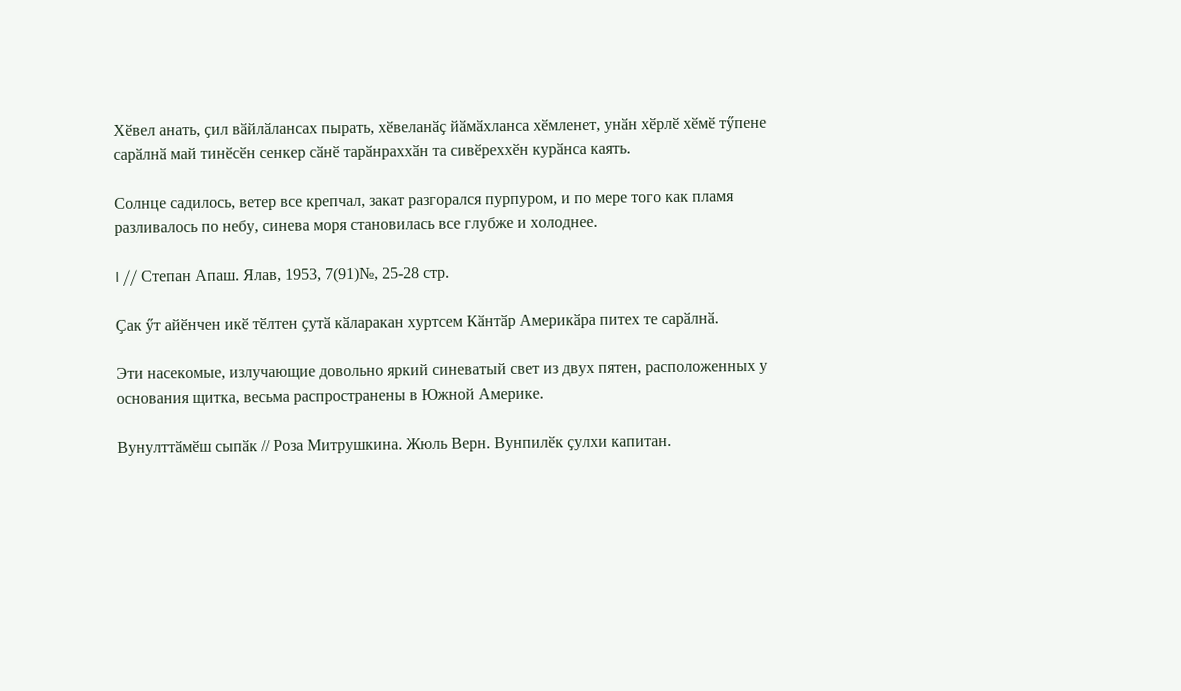Хӗвел анать, ҫил вӑйлӑлансах пырать, хӗвеланӑҫ йӑмӑхланса хӗмленет, унӑн хӗрлӗ хӗмӗ тӳпене сарӑлнӑ май тинӗсӗн сенкер сӑнӗ тарӑнраххӑн та сивӗреххӗн курӑнса каять.

Солнце садилось, ветер все крепчал, закат разгорался пурпуром, и по мере того как пламя разливалось по небу, синева моря становилась все глубже и холоднее.

I // Степан Апаш. Ялав, 1953, 7(91)№, 25-28 стр.

Ҫак ӳт айӗнчен икӗ тӗлтен ҫутӑ кӑларакан хуртсем Кӑнтӑр Америкӑра питех те сарӑлнӑ.

Эти насекомые, излучающие довольно яркий синеватый свет из двух пятен, расположенных у основания щитка, весьма распространены в Южной Америке.

Вунулттӑмӗш сыпӑк // Роза Митрушкина. Жюль Верн. Вунпилӗк ҫулхи капитан.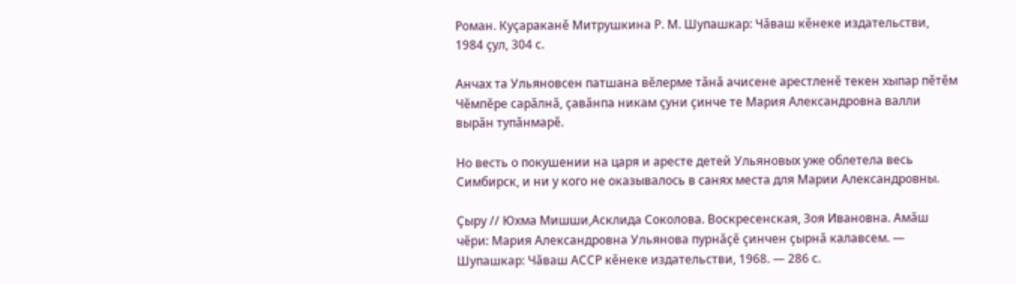Роман. Куҫараканӗ Митрушкина Р. М. Шупашкар: Чӑваш кӗнеке издательстви, 1984 ҫул, 304 с.

Анчах та Ульяновсен патшана вӗлерме тӑнӑ ачисене арестленӗ текен хыпар пӗтӗм Чӗмпӗре сарӑлнӑ, ҫавӑнпа никам ҫуни ҫинче те Мария Александровна валли вырӑн тупӑнмарӗ.

Но весть о покушении на царя и аресте детей Ульяновых уже облетела весь Симбирск, и ни у кого не оказывалось в санях места для Марии Александровны.

Ҫыру // Юхма Мишши,Асклида Соколова. Воскресенская, Зоя Ивановна. Амӑш чӗри: Мария Александровна Ульянова пурнӑҫӗ ҫинчен ҫырнӑ калавсем. — Шупашкар: Чӑваш АССР кӗнеке издательстви, 1968. — 286 с.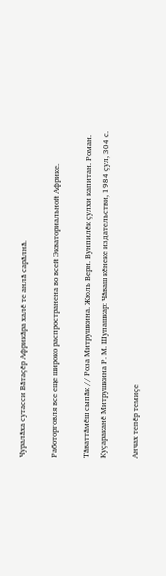Чуралӑха сутасси Вӑтаҫӗр Африкӑра халӗ те анлӑ сарӑлнӑ.

Работорговля все еще широко распространена во всей Экваториальной Африке.

Тӑваттӑмӗш сыпӑк // Роза Митрушкина. Жюль Верн. Вунпилӗк ҫулхи капитан. Роман. Куҫараканӗ Митрушкина Р. М. Шупашкар: Чӑваш кӗнеке издательстви, 1984 ҫул, 304 с.

Анчах тепӗр темиҫе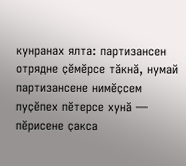кунранах ялта: партизансен отрядне ҫӗмӗрсе тӑкнӑ, нумай партизансене нимӗҫсем пуҫӗпех пӗтерсе хунӑ — пӗрисене ҫакса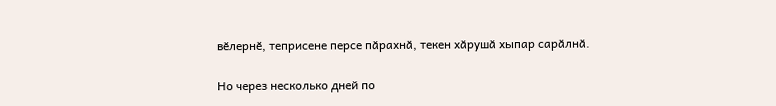вӗлернӗ, теприсене персе пӑрахнӑ, текен хӑрушӑ хыпар сарӑлнӑ.

Но через несколько дней по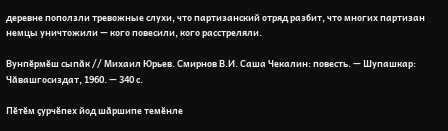деревне поползли тревожные слухи, что партизанский отряд разбит, что многих партизан немцы уничтожили — кого повесили, кого расстреляли.

Вунпӗрмӗш сыпӑк // Михаил Юрьев. Смирнов В.И. Саша Чекалин: повесть. — Шупашкар: Чӑвашгосиздат, 1960. — 340 с.

Пӗтӗм ҫурчӗпех йод шӑршипе темӗнле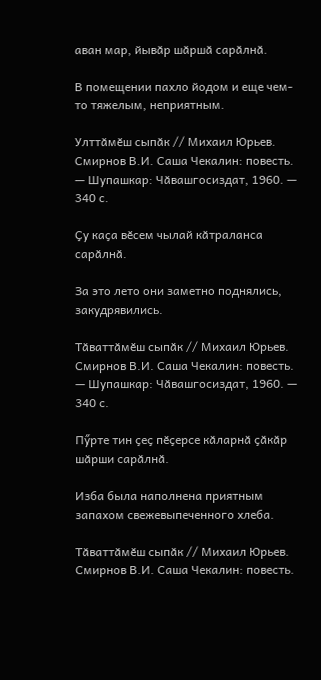аван мар, йывӑр шӑршӑ сарӑлнӑ.

В помещении пахло йодом и еще чем-то тяжелым, неприятным.

Улттӑмӗш сыпӑк // Михаил Юрьев. Смирнов В.И. Саша Чекалин: повесть. — Шупашкар: Чӑвашгосиздат, 1960. — 340 с.

Ҫу каҫа вӗсем чылай кӑтраланса сарӑлнӑ.

За это лето они заметно поднялись, закудрявились.

Тӑваттӑмӗш сыпӑк // Михаил Юрьев. Смирнов В.И. Саша Чекалин: повесть. — Шупашкар: Чӑвашгосиздат, 1960. — 340 с.

Пӳрте тин ҫеҫ пӗҫерсе кӑларнӑ ҫӑкӑр шӑрши сарӑлнӑ.

Изба была наполнена приятным запахом свежевыпеченного хлеба.

Тӑваттӑмӗш сыпӑк // Михаил Юрьев. Смирнов В.И. Саша Чекалин: повесть.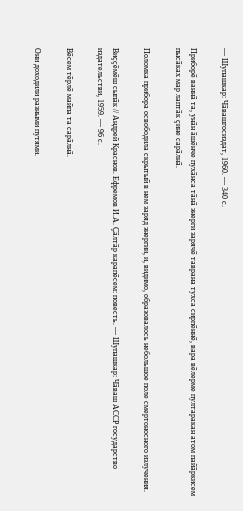— Шупашкар: Чӑвашгосиздат, 1960. — 340 с.

Приборӗ ваннӑ та, унӑн ӑшӗнче пухӑнса тӑнӑ энерги зарячӗ таврана тухса сирпӗннӗ, вара вӗлерме пултаракан атом пайӑркисем пысӑках мар лаптӑк ҫине сарӑлнӑ.

Поломка прибора освободила скрытый в нем заряд энергии, и, видимо, образовалось небольшое поле смертоносного излучения.

Виҫҫӗмӗш сыпӑк // Андрей Краснов. Ефремов И.А. Ҫӑлтӑр карапӗсем: повесть. — Шупашкар: Чӑваш АССР государство издательстви, 1959. — 96 с.

Вӗсем тӗрлӗ майпа та сарӑлнӑ.

Они доходили разными путями.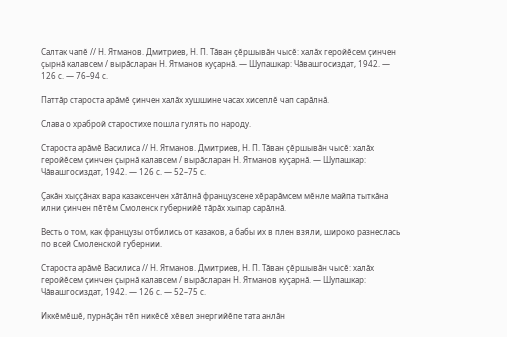Салтак чапӗ // Н. Ятманов. Дмитриев, Н. П. Тӑван ҫӗршывӑн чысӗ: халӑх геройӗсем ҫинчен ҫырнӑ калавсем / вырӑсларан Н. Ятманов куҫарнӑ. — Шупашкар: Чӑвашгосиздат, 1942. — 126 с. — 76–94 с.

Паттӑр староста арӑмӗ ҫинчен халӑх хушшине часах хисеплӗ чап сарӑлнӑ.

Слава о храброй старостихе пошла гулять по народу.

Староста арӑмӗ Василиса // Н. Ятманов. Дмитриев, Н. П. Тӑван ҫӗршывӑн чысӗ: халӑх геройӗсем ҫинчен ҫырнӑ калавсем / вырӑсларан Н. Ятманов куҫарнӑ. — Шупашкар: Чӑвашгосиздат, 1942. — 126 с. — 52–75 с.

Ҫакӑн хыҫҫӑнах вара казаксенчен хӑтӑлнӑ французсене хӗрарӑмсем мӗнле майпа тыткӑна илни ҫинчен пӗтӗм Смоленск губернийӗ тӑрӑх хыпар сарӑлнӑ.

Весть о том, как французы отбились от казаков, а бабы их в плен взяли, широко разнеслась по всей Смоленской губернии.

Староста арӑмӗ Василиса // Н. Ятманов. Дмитриев, Н. П. Тӑван ҫӗршывӑн чысӗ: халӑх геройӗсем ҫинчен ҫырнӑ калавсем / вырӑсларан Н. Ятманов куҫарнӑ. — Шупашкар: Чӑвашгосиздат, 1942. — 126 с. — 52–75 с.

Иккӗмӗшӗ, пурнӑҫӑн тӗп никӗсӗ хӗвел энергийӗпе тата анлӑн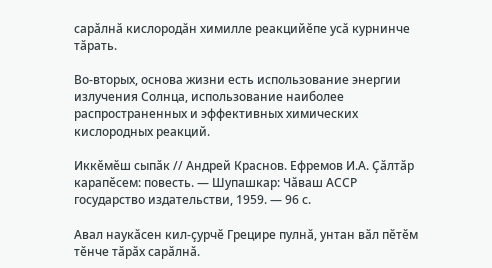сарӑлнӑ кислородӑн химилле реакцийӗпе усӑ курнинче тӑрать.

Во-вторых, основа жизни есть использование энергии излучения Солнца, использование наиболее распространенных и эффективных химических кислородных реакций.

Иккӗмӗш сыпӑк // Андрей Краснов. Ефремов И.А. Ҫӑлтӑр карапӗсем: повесть. — Шупашкар: Чӑваш АССР государство издательстви, 1959. — 96 с.

Авал наукӑсен кил-ҫурчӗ Грецире пулнӑ, унтан вӑл пӗтӗм тӗнче тӑрӑх сарӑлнӑ.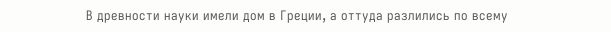В древности науки имели дом в Греции, а оттуда разлились по всему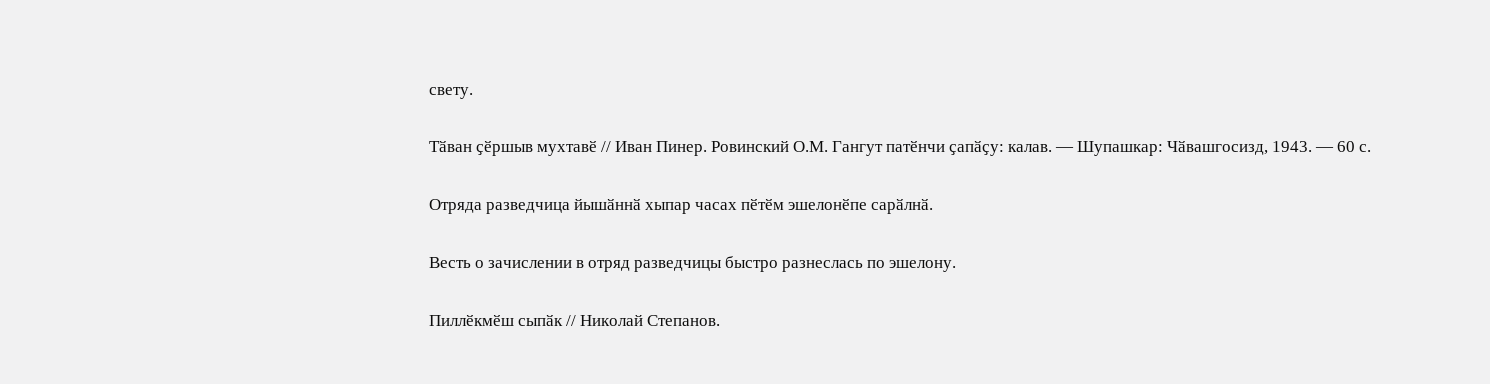свету.

Тӑван ҫӗршыв мухтавӗ // Иван Пинер. Ровинский О.М. Гангут патӗнчи ҫапӑҫу: калав. — Шупашкар: Чӑвашгосизд, 1943. — 60 с.

Отряда разведчица йышӑннӑ хыпар часах пӗтӗм эшелонӗпе сарӑлнӑ.

Весть о зачислении в отряд разведчицы быстро разнеслась по эшелону.

Пиллӗкмӗш сыпӑк // Николай Степанов.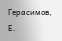Герасимов, Е.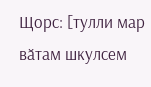Щорс: [тулли мар вӑтам шкулсем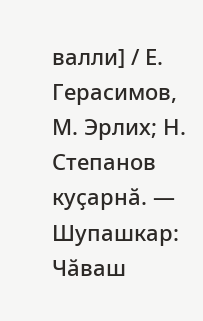валли] / Е. Герасимов, М. Эрлих; Н. Степанов куҫарнӑ. — Шупашкар: Чӑваш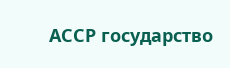АССР государство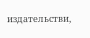издательстви,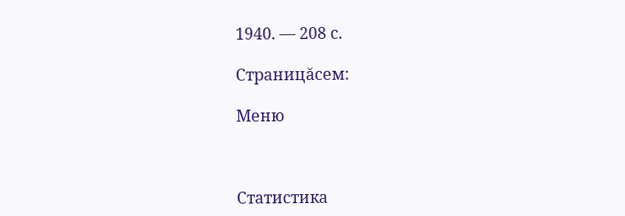1940. — 208 с.

Страницăсем:

Меню



Статистика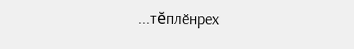...тĕплӗнрех